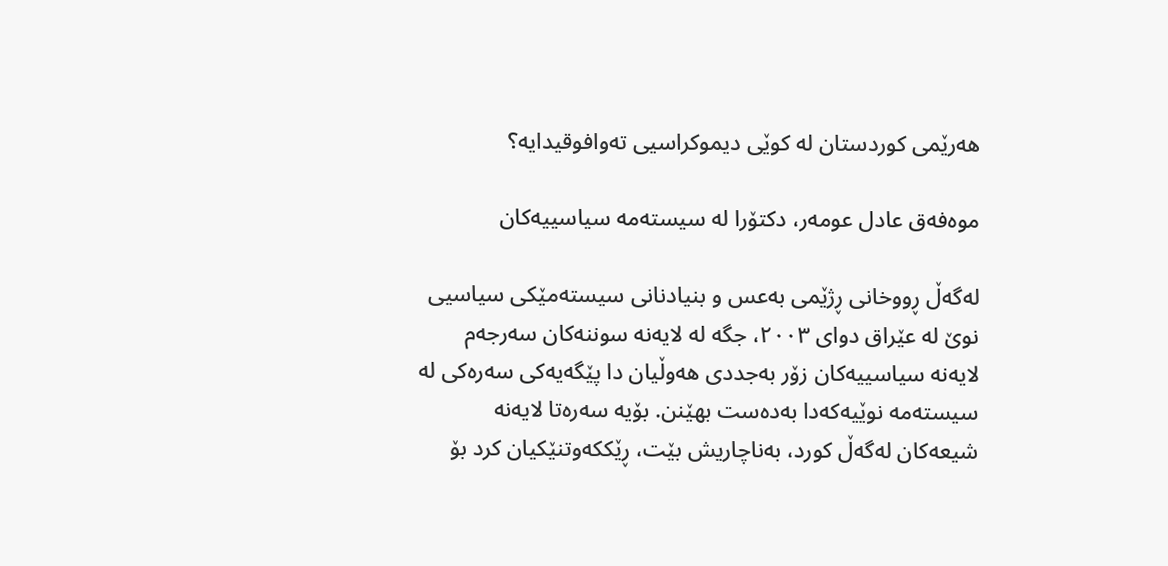هه‌رێمی كوردستان له‌ كوێی دیموكراسیی ته‌وافوقیدایه‌؟

موه‌فه‌ق عادل عومه‌ر، دكتۆرا له‌ سیسته‌مه‌ سیاسییه‌كان

له‌گه‌ڵ ڕووخانی ڕژێمی به‌عس و بنیادنانی سیسته‌مێكی سیاسیی نوێ له‌ عێراق دوای ٢٠٠٣، جگه‌ له‌ لایه‌نه‌ سوننه‌كان سه‌رجه‌م لایه‌نه‌ سیاسییه‌كان زۆر به‌جددی هه‌وڵیان دا پێگه‌یه‌كی سه‌ره‌كی له‌ سیسته‌مه‌ نوێیه‌‌كه‌دا به‌ده‌ست بهێنن. بۆیه‌ سه‌ره‌تا لایه‌نه‌ شیعه‌كان له‌گه‌ڵ كورد، به‌ناچاریش بێت، ڕێككه‌وتنێكیان كرد بۆ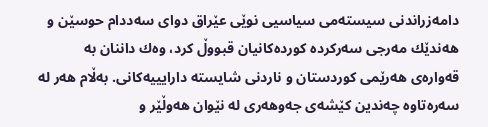دامه‌زراندنی سیسته‌می سیاسیی نوێی عێراق دوای سه‌ددام حوسێن و هه‌ندێك مه‌رجی سه‌ركرده‌ كورده‌كانیان قبووڵ كرد، وه‌ك داننان به‌ قه‌واره‌ی هه‌رێمی كوردستان و ناردنی شایسته‌ دارایییه‌كانی. به‌ڵام هه‌ر له‌ سه‌ره‌تاوه‌ چه‌ندین كێشه‌ی جه‌وهه‌ری له‌ نێوان هه‌وڵێر و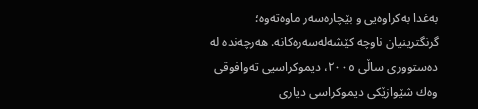به‌غدا به‌كراوه‌یی و بێچاره‌سه‌ر ماوه‌ته‌وه‌؛ گرنگترینیان ناوچه‌ كێشه‌له‌سه‌ره‌كانه‌. هه‌رچه‌نده‌ له‌ ده‌ستووری ساڵی ٢٠٠٥، دیموكراسیی ته‌وافوقی وه‌ك شێوازێكی دیموكراسی دیاری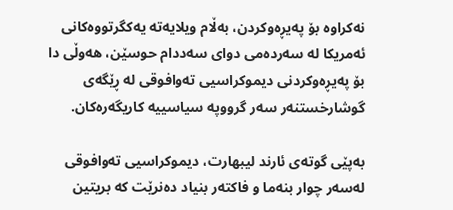نه‌كراوه‌ بۆ په‌یڕه‌وكردن، به‌ڵام ویلایه‌ته‌ یه‌كگرتووه‌كانی ئه‌مریكا له‌ سه‌رده‌می دوای سه‌ددام حوسێن، هه‌وڵی دا بۆ په‌یڕه‌وكردنی دیموكراسیی ته‌وافوقی له‌ ڕێگه‌ی گوشارخستنه‌ر سه‌ر گرووپه‌ سیاسییه‌ كاریگه‌ره‌كان.

به‌پێی گوته‌ی ئارند لیبهارت، دیموكراسیی ته‌وافوقی له‌سه‌ر چوار بنه‌ما و فاكته‌ر بنیاد ده‌نرێت كه‌ بریتین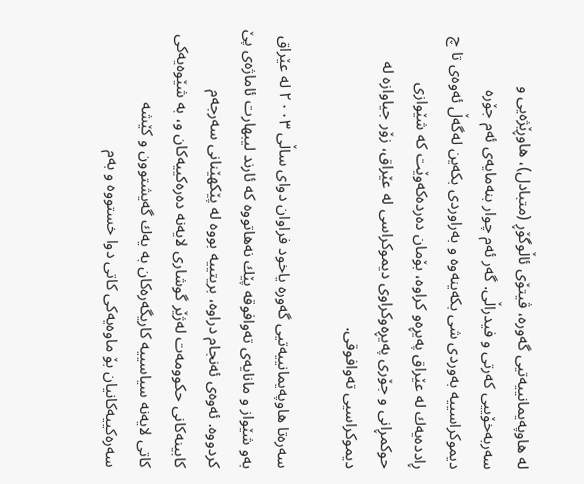له‌ هاوپه‌یمانییه‌تیی گه‌وره‌، ڤیتۆی ئاڵوگۆڕ (متبادل)، هاوڕێژه‌یی و سه‌ربه‌خۆییی كه‌رتی و فیدراڵی. گه‌ر ئه‌م چوار بنه‌مایه‌ی ئه‌م جۆره‌ دیموكراسییه‌ به‌وردی شی بكه‌ینه‌وه‌ و به‌راوردی بكه‌ین له‌گه‌ڵ ئه‌وه‌ی تا چ ڕادده‌یه‌ك له‌ عێراق په‌یڕه‌و كراوه‌، بۆمان ده‌رده‌كه‌وێت كه‌ شێوازی حوكمڕانی و جۆری په‌یڕه‌وكراوی دیموكراسی له‌ عێراق، زۆر جیاوازه‌ له‌ دیموكراسیی ته‌وافوقی.

سه‌ره‌تا هاوپه‌یمانییه‌تیی گه‌وره‌ یاخود فراوان دوای ساڵی ٢٠٠٣ له‌ عێراق به‌و شێواز و مانایه‌ی ته‌وافوقه‌ پێك نه‌هاتووه كه‌ ئارند لیبهارت ئاماژه‌ی پێ كردووه‌‌. ئه‌وه‌ی ئه‌نجام دراوه‌، بریتییه‌ بووه‌ له‌ پێكهێنانی سه‌رجه‌م كابینه‌كانی حكوومه‌ت له‌ژێر گوشاری لایه‌نه‌ ده‌ره‌كییه‌كان و، به‌ شێوه‌یه‌كی كاتی لایه‌نه‌ سیاسییه‌ كاریگه‌ره‌كان به‌ یه‌ك گه‌یشتوون و كێشه‌ سه‌ره‌كییه‌كانیان بۆ ماوه‌یه‌كی كاتی دوا خستووه‌ و به‌م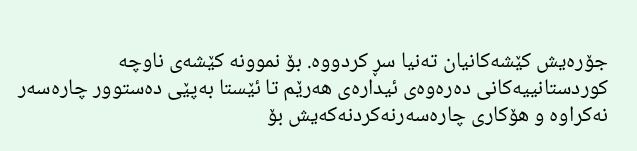جۆره‌یش كێشه‌كانیان ته‌نیا سڕ كردووه‌. بۆ نموونه‌ كێشه‌ی ناوچه‌ كوردستانییه‌كانی ده‌ره‌وه‌ی ئیداره‌ی هه‌رێم تا ئێستا به‌پێی ده‌ستوور چاره‌سه‌ر نه‌كراوه‌ و هۆكاری چاره‌سه‌رنه‌كردنه‌كه‌یش بۆ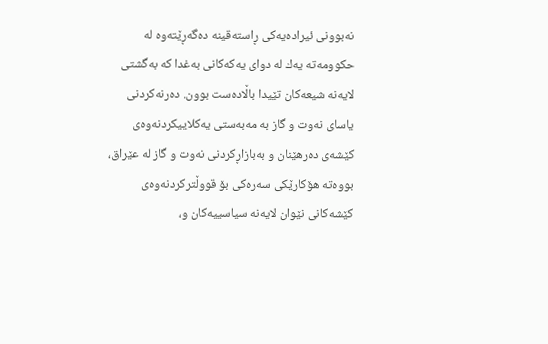نه‌بوونی ئیراده‌یه‌كی ڕاسته‌قینه‌ ده‌گه‌ڕێته‌وه‌ له‌ حكوومه‌ته‌ یه‌ك له‌ دوای یه‌كه‌كانی به‌غدا كه‌ به‌گشتی لایه‌نه‌ شیعه‌كان تێیدا باڵاده‌ست بوون. ده‌رنه‌كردنی یاسای نه‌وت و گاز به‌ مه‌به‌ستی یه‌كلاییكردنه‌وه‌ی كێشه‌ی ده‌رهێنان و به‌بازاڕكردنی نه‌وت و گاز له‌ عێراق، بووه‌ته‌ هۆكارێكی سه‌ره‌كی بۆ قووڵتركردنه‌وه‌ی كێشه‌كانی نێوان لایه‌نه‌‌ سیاسییه‌كان و،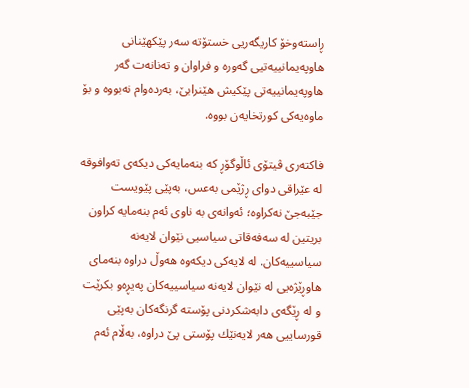ڕاسته‌وخۆ كاریگه‌ریی خستۆته‌ سه‌ر پێكهێنانی هاوپه‌یمانییه‌تیی گه‌وره‌ و فراوان و ته‌نانه‌ت گه‌ر هاوپه‌یمانییه‌تی پێكیش هێنرابێ، به‌رده‌وام نه‌بووه‌ و بۆ ماوه‌یه‌كی كورتخایه‌ن بووه‌.

فاكته‌ری ڤیتۆی ئاڵوگۆڕ كه‌ بنه‌مایه‌كی دیكه‌ی ته‌وافوقه‌ له‌ عێراقی دوای ڕژێمی به‌عس، به‌پێی پێویست جێبه‌جێ نه‌كراوه‌؛ ئه‌وانه‌ی به‌ ناوی ئه‌م بنه‌مایه‌ كراون بریتین له‌ سه‌فه‌قاتی سیاسیی نێوان لایه‌نه‌ سیاسییه‌كان. له‌ لایه‌كی دیكه‌وه‌ هه‌وڵ دراوه‌ بنه‌مای هاوڕێژه‌یی له‌ نێوان لایه‌نه‌ سیاسییه‌كان په‌یڕه‌و بكرێت و له‌ ڕێگه‌ی دابه‌شكردنی پۆسته‌ گرنگه‌كان به‌پێی قورساییی هه‌ر لایه‌نێك پۆستی پێ دراوه،‌ به‌ڵام ئه‌م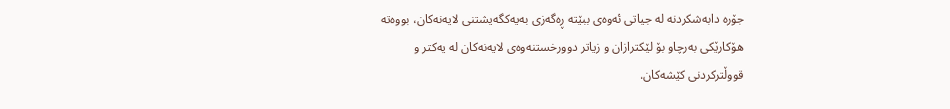جۆره‌ دابه‌شكردنه‌ له‌ جیاتی ئه‌وه‌ی ببێته‌ ڕه‌گه‌زی به‌یه‌كگه‌یشتنی لایه‌نه‌كان، بووه‌ته‌‌ هۆكارێكی به‌رچاو بۆ لێكترازان و زیاتر دوورخستنه‌وه‌ی لایه‌نه‌كان له‌ یه‌كتر و قووڵتركردنی كێشه‌كان.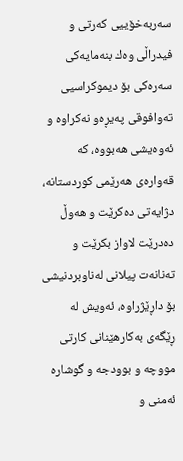سه‌ربه‌خۆییی كه‌رتی و فیدراڵی وه‌ك بنه‌مایه‌كی سه‌ره‌كی بۆ دیموكراسیی ته‌وافوقی په‌یڕه‌و نه‌كراوه‌ و ئه‌وه‌یشی هه‌بووه،‌ كه‌ قه‌واره‌ی هه‌رێمی كوردستانه‌، دژایه‌تی ده‌كرێت و هه‌وڵ ده‌درێت لاواز بكرێت و ته‌نانه‌ت پیلانی له‌ناوبردنیشی بۆ داڕێژراوه‌، ئه‌ویش له‌ ڕێگه‌ی به‌كارهێنانی كارتی مووچه‌ و بوودجه‌ و گوشاره‌ ئه‌منی و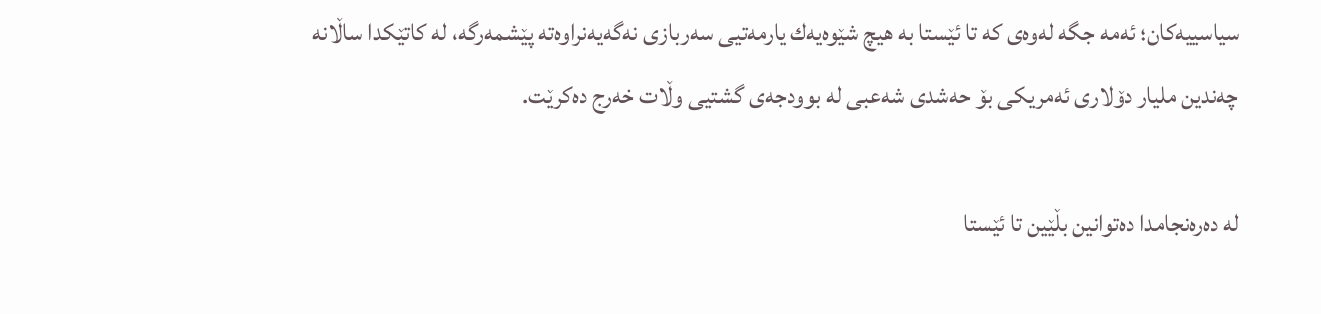سیاسییه‌كان؛ ئه‌مه‌ جگه‌ له‌وه‌ی كه‌‌ تا ئێستا به‌ هیچ شێوه‌یه‌ك یارمه‌تیی سه‌ربازی نه‌گه‌یه‌نراوه‌ته‌ پێشمه‌رگه،‌ له‌ كاتێكدا ساڵانه‌ چه‌ندین ملیار دۆلاری ئه‌مریكی بۆ حه‌شدی شه‌عبی له‌ بوودجه‌ی گشتیی وڵات خه‌رج ده‌كرێت.

له‌ ده‌ره‌نجامدا ده‌توانین بڵێین تا ئێستا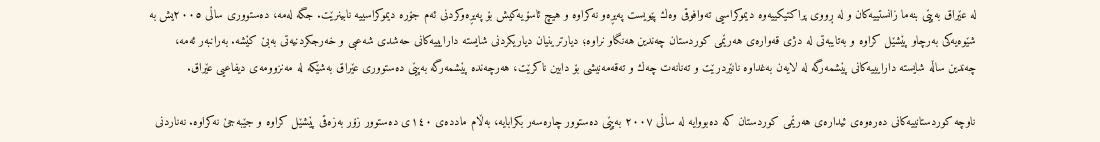له‌ عێراق به‌پێی بنه‌ما زانستییه‌كان و له‌ ڕووی پراكتیكییه‌وه‌ دیموكراسیی ته‌وافوقی وه‌ك پێویست په‌یڕه‌و ‌نه‌كراوه‌ و هیچ ئاسۆیه‌كیش‌ بۆ په‌یڕه‌وكردنی ئه‌م جۆره‌ دیموكراسییه نابینرێت‌. جگه‌ له‌مه،‌ ده‌ستووری ساڵی ٢٠٠٥یش به‌ شێوه‌یه‌كی به‌رچاو پێشێل كراوه‌ و به‌تایبه‌تی له‌ دژی قه‌واره‌ی هه‌رێمی كوردستان چه‌ندین هه‌نگاو نراوه‌؛ دیارترینیان دیاریكردنی شایسته‌ دارایییه‌كانی حه‌شدی شه‌عبی و خه‌رجكردنیه‌تی به‌بێ كێشه‌. به‌رانبه‌ر ئه‌مه‌، چه‌ندین ساڵه‌ شایسته‌ دارایییه‌كانی پێشمه‌رگه‌ له‌ لایه‌ن به‌غداوه‌ نانێردرێت و ته‌نانه‌ت چه‌ك و ته‌قه‌مه‌نیشی بۆ دابین ناكرێت، هه‌رچه‌نده‌ پێشمه‌رگه‌ به‌پێی ده‌ستووری عێراق به‌شێكه‌ له‌ مه‌نزوومه‌ی دیفاعیی عێراق.

ناوچه‌ كوردستانییه‌كانی ده‌ره‌وه‌ی ئیداره‌ی هه‌رێمی كوردستان كه‌ ده‌بووایه‌ له‌ ساڵی ٢٠٠٧ به‌پێی ده‌ستوور چاره‌سه‌ر بكرابایه،‌ به‌ڵام مادده‌ی ١٤٠ی ده‌ستوور زۆر به‌زه‌قی پێشێل كراوه‌ و جێبه‌جێ نه‌كراوه‌. نه‌ناردنی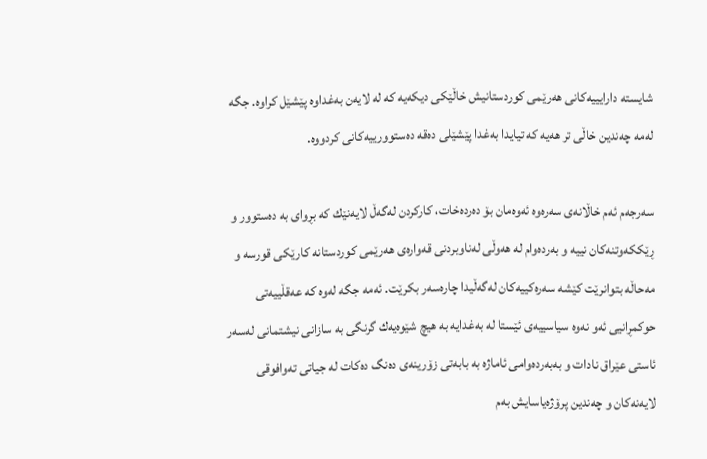شایسته‌ دارایییه‌كانی هه‌رێمی كوردستانیش خاڵێكی دیكه‌یه‌ كه‌ له‌ لایه‌ن به‌غداوه‌ پێشێل كراوه‌. جگه‌ له‌مه‌ چه‌ندین خاڵی تر هه‌یه‌ كه‌ تیایدا به‌غدا پێشێلی ده‌قه‌ ده‌ستوورییه‌كانی كردووه‌.

سه‌رجه‌م ئه‌م خاڵانه‌ی سه‌ره‌وه‌ ئه‌وه‌مان بۆ ده‌رده‌خات، كاركردن له‌گه‌ڵ لایه‌نێك كه‌ بڕوای به‌ ده‌ستوور و ڕێككه‌وتنه‌كان نییه‌ و به‌رده‌وام له‌ هه‌وڵی له‌ناوبردنی قه‌واره‌ی هه‌رێمی كوردستانه‌ كارێكی قورسه‌ و مه‌حاڵه‌ بتوانرێت كێشه‌ سه‌ره‌كییه‌كان له‌گه‌ڵیدا چاره‌سه‌ر بكرێت. ئه‌مه‌ جگه‌ له‌وه‌ كه‌ عه‌قڵییه‌تی حوكمڕانیی ئه‌و نه‌وه‌ سیاسییه‌ی ئێستا له‌ به‌غدایه‌ به‌ هیچ شێوه‌یه‌ك گرنگی به‌ سازانی نیشتمانی له‌سه‌ر ئاستی عێراق نادات و به‌به‌رده‌وامی ئاماژه‌ به‌ بابه‌تی زۆرینه‌ی ده‌نگ ده‌كات له‌ جیاتی ته‌وافوقی لایه‌نه‌كان و چه‌ندین پرۆژه‌یاسایش به‌م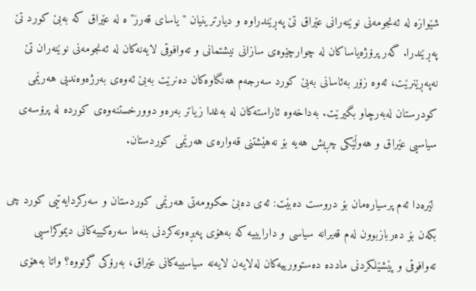شێوازه‌ له‌ ئه‌نجومه‌نی نوێنه‌رانی عێراق تێ په‌ڕێندراوه‌ و دیارترینیان "یاسای قه‌رز"ه‌ له‌ عێراق كه‌ به‌بێ كورد تێ په‌ڕێندرا. گه‌ر پرۆژه‌یاساكان له‌ چوارچێوه‌ی سازانی نیشتمانی و ته‌وافوقی لایه‌نه‌كان له‌ ئه‌نجومه‌نی نوێنه‌ران تێ نه‌په‌ڕێنرێت، ئه‌وه‌ زۆر به‌ئاسانی به‌بێ كورد سه‌رجه‌م هه‌نگاوه‌كان ده‌نرێت به‌بێ ئه‌وه‌ی به‌رژه‌وه‌ندیی هه‌رێمی كودرستان له‌به‌رچاو بگیرێت. به‌داخه‌وه‌ ئاراسته‌كان له‌ به‌غدا زیاتر به‌ره‌و‌ دوورخستنه‌وه‌ی كورده‌ له‌ پرۆسه‌ی سیاسیی عێراق و هه‌وڵێكی چڕیش هه‌یه‌ بۆ نه‌هێشتنی قه‌واره‌ی هه‌رێمی كوردستان.

 لێره‌دا ئه‌م پرسیاره‌مان بۆ دروست ده‌بێت: ئه‌ی ده‌بێ حكوومه‌تی هه‌رێمی كوردستان و سه‌ركردایه‌تیی كورد چی بكه‌ن بۆ ده‌ربازبوون له‌م قه‌یرانه‌ سیاسی و دارایییه‌ كه‌ به‌هۆی په‌یڕه‌ونه‌كردنی بنه‌ما سه‌ره‌كییه‌كانی دیموكراسیی ته‌وافوقی و پێشێلكردنی مادده‌ ده‌ستوورییه‌كان له‌لایه‌ن لایه‌نه‌ سیاسییه‌كانی عێراق، به‌رۆكی گرتووه‌؟ واتا به‌هۆی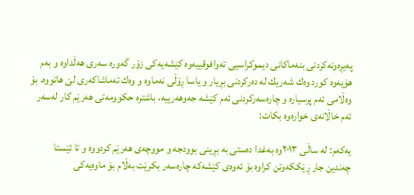په‌یڕه‌ونه‌كردنی بنه‌ماكانی دیموكراسیی ته‌وافوقییه‌وه‌ كێشه‌یه‌كی زۆر گه‌وره‌ سه‌ری هه‌ڵداوه‌ و به‌م هۆیه‌وه‌ كورد وه‌ك شه‌ریك له‌ ده‌ركردنی بڕیار و یاسا ڕۆڵی نه‌ماوه‌ و وه‌ك ته‌ماشاكه‌ری لێ هاتووه‌. بۆ وه‌ڵامی ئه‌م پرسیاره‌ و چاره‌سه‌ركردنی ئه‌م كێشه جه‌وهه‌رییه‌، باشتره‌ حكوومه‌تی هه‌رێم كار له‌سه‌ر ئه‌م خاڵانه‌ی خواره‌وه‌ بكات:

یه‌كه‌م: له‌ ساڵی ٢٠١٣وه‌ به‌غدا دەستی به‌ بڕینی بوودجه‌ و مووچه‌ی هه‌رێم کردووە و تا ئێستا چه‌ندین جار ڕێككه‌وتن كراوه‌ بۆ ئه‌وه‌ی كێشه‌كه‌ چاره‌سه‌ر بكرێت به‌ڵام بۆ ماوه‌یه‌كی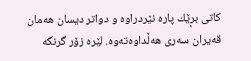كاتی بڕێك پاره‌ نێردراوه‌ و دواتر دیسان هه‌مان قه‌یران سه‌ری هه‌ڵداوه‌ته‌وه‌‌. لێره‌ زۆر گرنگه‌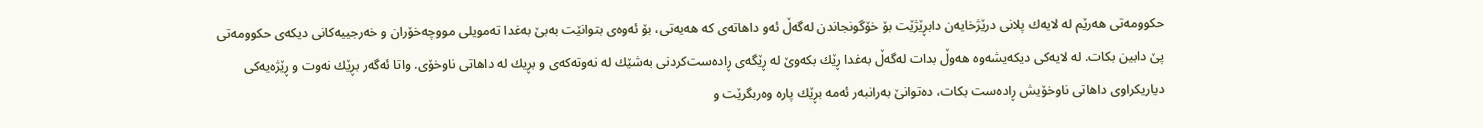حكوومه‌تی هه‌رێم له‌ لایه‌ك پلانی درێژخایه‌ن دابڕێژێت بۆ خۆگونجاندن له‌گه‌ڵ ئه‌و داهاته‌ی كه‌ هه‌یه‌تی، بۆ ئه‌وه‌ی بتوانێت به‌بێ به‌غدا ته‌مویلی مووچه‌خۆران و خه‌رجییه‌كانی دیكه‌ی حكوومه‌تی پێ دابین بكات. له‌ لایه‌كی دیكه‌یشه‌وه‌ هه‌وڵ بدات له‌گه‌ڵ به‌غدا ڕێك بكه‌وێ له‌ ڕێگه‌ی ڕاده‌ست‌كردنی به‌شێك له‌ نه‌وته‌كه‌ی و بڕیك له‌ داهاتی ناوخۆی. واتا ئه‌گه‌ر بڕێك نه‌وت و ڕێژه‌یه‌كی دیاریكراوی داهاتی ناوخۆیش ڕاده‌ست بكات، ده‌توانێ به‌رانبه‌ر ئه‌مه‌ بڕێك پاره‌ وه‌ربگرێت و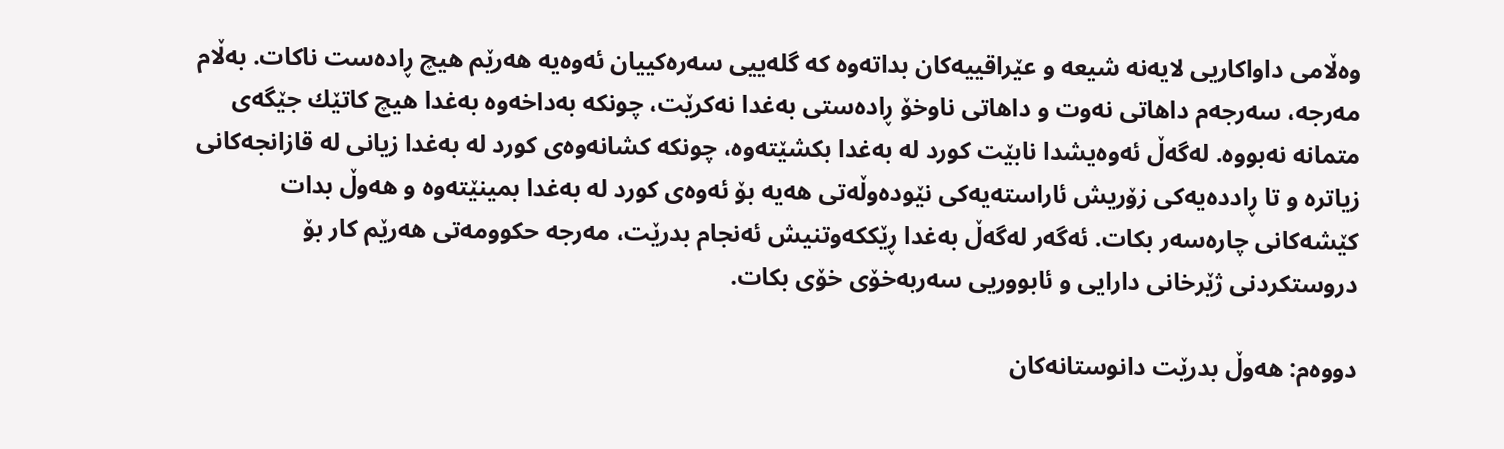وه‌ڵامی داواكاریی لایه‌نه‌ شیعه‌ و عێراقییه‌كان بداته‌وه‌ كه‌ گله‌ییی سه‌ره‌كییان ئه‌وه‌یه‌ هه‌رێم هیچ ڕاده‌ست ناكات. به‌ڵام مه‌رجه،‌ سه‌رجه‌م داهاتی نه‌وت و داهاتی ناوخۆ ڕاده‌ستی به‌غدا نه‌كرێت، چونكه‌ به‌داخه‌وه‌ به‌غدا هیچ كاتێك جێگه‌ی متمانه‌ نه‌بووه‌. له‌گه‌ڵ ئه‌وه‌یشدا نابێت كورد له‌ به‌غدا بكشێته‌وه‌، چونكه‌ كشانه‌وه‌ی كورد له‌ به‌غدا زیانی له‌ قازانجه‌كانی زیاتره و تا ڕادده‌یه‌كی زۆریش ئاراسته‌یه‌كی نێوده‌وڵه‌تی هه‌یه‌ بۆ ئه‌وه‌ی كورد له‌ به‌غدا بمینێته‌وه‌ و هه‌وڵ بدات كێشه‌كانی چاره‌سه‌ر بكات. ئه‌گه‌ر له‌گه‌ڵ به‌غدا ڕێككه‌وتنیش ئه‌نجام بدرێت، مه‌رجه‌ حكوومه‌تی هه‌رێم كار بۆ دروستكردنی ژێرخانی دارایی و ئابووریی سه‌ربه‌خۆی خۆی بكات.

دووه‌م: هه‌وڵ بدرێت دانوستانه‌كان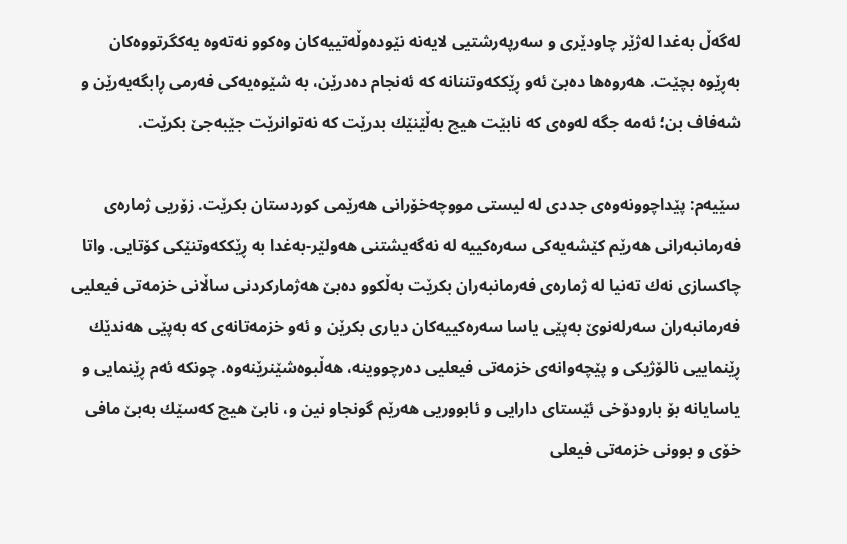له‌گه‌ڵ به‌غدا له‌ژێر چاودێری و سه‌رپه‌رشتیی لایه‌نه‌ نێوده‌وڵه‌تییه‌كان وه‌كوو نه‌ته‌وه‌ یه‌كگرتووه‌كان به‌ڕێوه ‌بچێت. هه‌روه‌ها ده‌بێ ئه‌و ڕێككه‌وتننانه‌ كه‌ ئه‌نجام ده‌درێن، به‌ شێوه‌‌یه‌كی فه‌رمی ڕابگه‌یه‌رێن و شه‌فاف بن؛ ئه‌مه‌ جگه‌ له‌وه‌ی كه‌‌ نابێت هیچ به‌ڵێنێك بدرێت كه‌ نه‌توانرێت جێبه‌جێ بكرێت.

سێیه‌م: پێداچوونه‌وه‌ی جددی له لیستی مووچه‌خۆرانی هه‌رێمی كوردستان بكرێت. زۆریی ژماره‌ی فه‌رمانبه‌رانی هه‌رێم كێشه‌یه‌كی سه‌ره‌كییه‌ له‌ نه‌گه‌یشتنی هه‌ولێر-به‌غدا به‌ ڕێككه‌وتنێكی كۆتایی. واتا چاكسازی نه‌ك ته‌نیا له‌ ژماره‌ی فه‌رمانبه‌ران بكرێت به‌ڵكوو ده‌بێ هه‌ژماركردنی ساڵانی خزمه‌تی فیعلیی فه‌رمانبه‌ران سه‌رله‌نوێ به‌پێی یاسا سه‌ره‌كییه‌كان دیاری بكرێن و ئه‌و خزمه‌تانه‌ی كه‌ به‌پێی هه‌ندێك ڕێنماییی نالۆژیكی و پێچه‌وانه‌ی خزمه‌تی فیعلیی ده‌رچووینه‌،‌ هه‌ڵبوه‌شێنرێنه‌وه‌. چونكه‌ ئه‌م ڕێنمایی و یاسایانه‌ بۆ بارودۆخی ئێستای دارایی و ئابووریی هه‌رێم گونجاو نین و، نابێ هیچ كه‌سێك به‌بێ مافی خۆی و بوونی خزمه‌تی فیعلی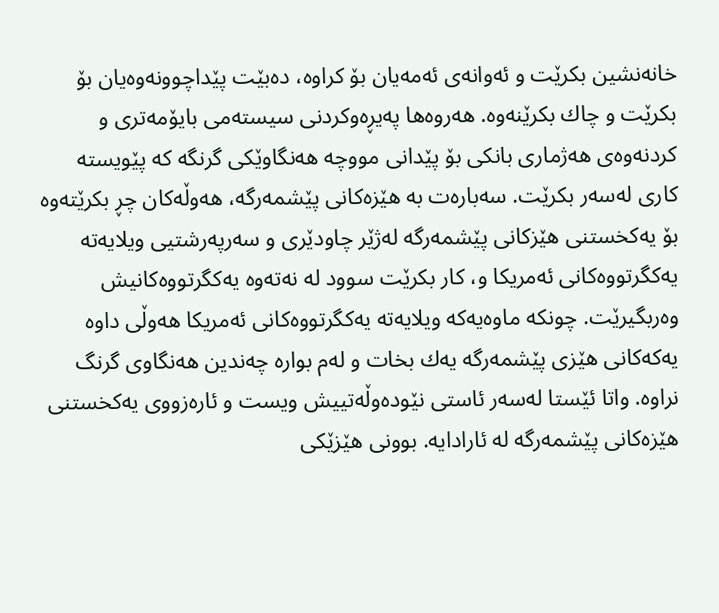خانه‌نشین بكرێت و ئه‌وانه‌ی ئه‌مه‌یان‌ بۆ كراوه‌، ده‌بێت پێداچوونه‌وه‌یان بۆ بكرێت و چاك بكرێنه‌وه‌. هه‌روه‌ها په‌یڕه‌وكردنی سیسته‌می بایۆمه‌تری و كردنه‌وه‌ی هه‌ژماری بانكی بۆ پێدانی مووچه‌ هه‌نگاوێكی گرنگه‌ كه‌ پێویسته‌ كاری له‌سه‌ر بكرێت. سه‌باره‌ت به‌ هێزه‌كانی پێشمه‌رگه‌، هه‌وڵه‌كان چڕ بكرێته‌وه‌ بۆ یه‌كخستنی هێزكانی پێشمه‌رگه‌ له‌ژێر چاودێری و سه‌رپه‌رشتیی ویلایه‌ته‌ یه‌كگرتووه‌كانی ئه‌مریكا و، كار بكرێت سوود له‌ نه‌ته‌وه‌ یه‌كگرتووه‌كانیش وه‌ربگیرێت. چونكه‌ ماوه‌یه‌كه‌ ویلایه‌ته‌ یه‌كگرتووه‌كانی ئه‌مریكا هه‌وڵی داوه‌ یه‌كه‌كانی هێزی پێشمه‌رگه‌ یه‌ك بخات و له‌م بواره‌ چه‌ندین هه‌نگاوی گرنگ نراوه‌. واتا ئێستا له‌سه‌ر ئاستی نێوده‌وڵه‌تییش ویست و ئاره‌زووی یه‌كخستنی هێزه‌كانی پێشمه‌رگه‌ له‌ ئارادایه‌. بوونی هێزێكی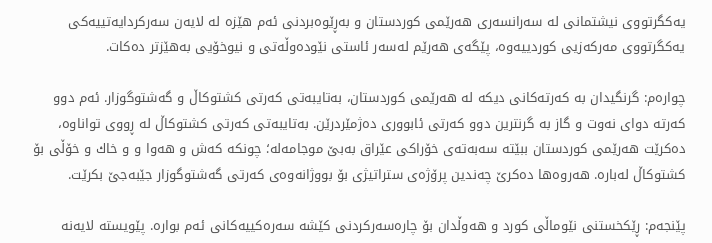یه‌كگرتووی نیشتمانی له ‌سه‌رانسه‌ری هه‌رێمی كوردستان و به‌ڕێوه‌بردنی ئه‌م هێزه‌ له‌ لایه‌ن سه‌ركردایه‌تییه‌كی یه‌كگرتووی مه‌ركه‌زیی كوردییه‌وه‌‌، پێگه‌ی هه‌رێم له‌سه‌ر ئاستی نێوده‌وڵه‌تی و نیوخۆیی به‌هێزتر ده‌كات.

چواره‌م: گرنگیدان به‌ كه‌ر‌ته‌كانی دیكه‌ له‌ هه‌رێمی كوردستان، به‌تایبه‌تی كه‌رتی كشتوكاڵ و گه‌شتوگوزار. ئه‌م دوو كه‌رته‌ دوای نه‌وت و گاز به‌ گرنترین دوو كه‌رتی ئابووری ده‌ژمێردرێن. به‌تایبه‌تی كه‌رتی كشتوكاڵ له‌ ڕووی تواناوه،‌ ده‌كرێت هه‌رێمی كوردستان ببێته‌ سه‌به‌ته‌ی خۆراكی عێراق به‌بێ موجامه‌له‌؛ چونكه‌ كه‌ش و هه‌وا و و خاك و خۆڵی بۆ كشتوكاڵ له‌باره‌. هه‌روه‌ها ده‌كرێ چه‌ندین پرۆژه‌ی ستراتیژی بۆ بووژانه‌وه‌ی كه‌رتی گه‌شتوگوزار جێبه‌جێ بكرێت.

پێنجه‌م: ڕێكخستنی نێوماڵی كورد و هه‌وڵدان بۆ چاره‌سه‌ركردنی كێشه‌ سه‌ره‌كییه‌كانی ئه‌م بواره‌. پێویسته‌‌ لایه‌نه‌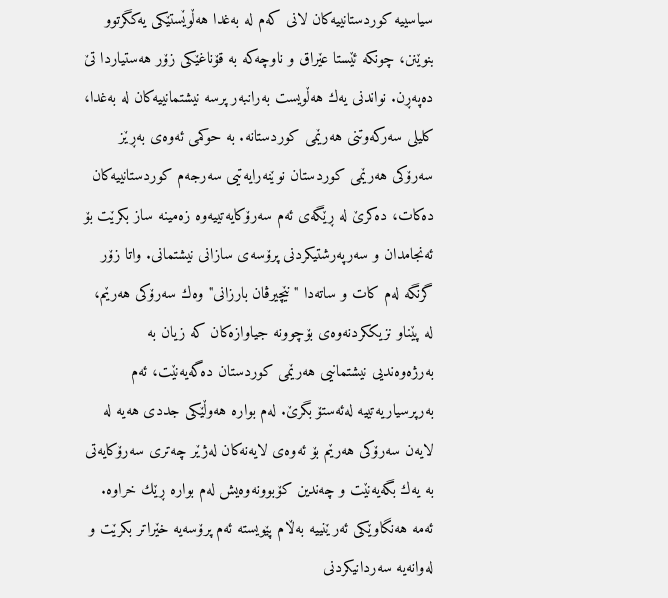سیاسییه‌ كوردستانییه‌كان لانی كه‌م له‌ به‌غدا هه‌ڵوێستێكی یه‌كگرتوو بنوێنن، چونكه‌ ئێستا عێراق و ناوچه‌كه‌ به‌ قۆناغێكی زۆر هه‌ستیاردا تێ ده‌په‌ڕن. نواندنى یه‌ك هه‌ڵویست به‌رانبه‌ر پرسه‌ نیشتمانییه‌كان له‌ به‌غدا، كلیلی سه‌ركه‌وتنی هه‌رێمی كوردستانه‌. به‌ حوكمی ئه‌وه‌ی به‌ڕێز سه‌رۆكی هه‌رێمی كوردستان نوێنه‌رایه‌تیی سه‌رجه‌م كوردستانییه‌كان ده‌كات، ده‌كرێ له‌ ڕێگه‌ی ئه‌م سه‌رۆكایه‌تییه‌وه‌ زه‌مینه‌ ساز بكرێت بۆ ئه‌نجامدان و سه‌ر‌په‌رشتیكردنی پرۆسه‌ی سازانی نیشتمانی. واتا زۆر گرنگه‌ له‌م كات و ساته‌دا "نێچیرڤان بارزانی" وه‌ك سه‌رۆكی هه‌رێم، له‌ پێناو نزیككردنه‌وه‌ی بۆچوونه‌ جیاوازه‌كان كه‌ زیان به‌ به‌رژه‌وه‌ندیی نیشتمانیی هه‌رێمی كوردستان ده‌گه‌یه‌نێت، ئه‌م به‌رپرسیاریه‌تییه‌ له‌ئه‌ستۆ بگرێ. له‌م بواره‌ هه‌وڵێكی جددی هه‌یه‌ له‌ لایه‌ن سه‌رۆكی هه‌رێم بۆ ئه‌وه‌ی لایه‌نه‌كان له‌ژێر چه‌تری سه‌رۆكایه‌تی به‌ یه‌ك بگه‌یه‌نێت و چه‌ندین كۆبوونه‌وه‌یش له‌م بواره‌ ڕێك خراوه‌. ئه‌مه‌ هه‌نگاوێكی ئه‌رێنییه‌ به‌ڵام پێویسته‌ ئه‌م پرۆسه‌یه‌ خێراتر بكرێت و له‌وانه‌یه‌ سه‌ردانیكردنی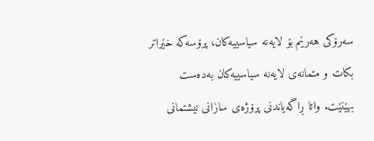سه‌رۆكی هه‌رێم بۆ لایه‌نه‌ سیاسییه‌كان، پرۆسه‌كه‌ خێراتر بكات و متمانه‌ی لایه‌نه‌ سیاسییه‌كان به‌ده‌ست بهێنێت. واتا ڕاگه‌یاندنی پرۆژه‌ی سازانی نیشتمانی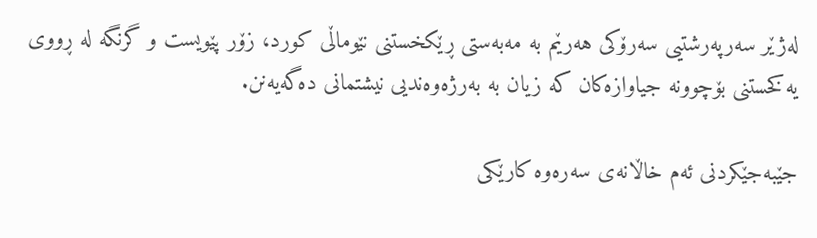له‌ژێر سه‌رپه‌رشتیی سه‌رۆكی هه‌رێم به‌ مه‌به‌ستی ڕێكخستنی نێوماڵی كورد، زۆر پێویست و گرنگه‌ له‌ ڕووی یه‌كخستنی بۆچوونه‌ جیاوازه‌كان كه‌ زیان به‌ به‌رژه‌وه‌ندیی نیشتمانی ده‌گه‌یه‌نن.

جێبه‌جێكردنی ئه‌م خاڵانه‌ی سه‌ره‌وه‌ كارێكی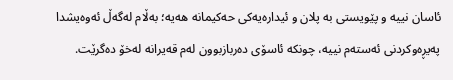ئاسان نییه‌ و پێویستی به‌ پلان و ئیداره‌یه‌كی حه‌كیمانه‌ هه‌یه؛‌ به‌ڵام له‌گه‌ڵ ئه‌وه‌یشدا په‌یڕه‌وكردنی ئه‌سته‌م نییه‌، چونكه‌ ئاسۆی ده‌ربازبوون له‌م قه‌یرانه‌ له‌خۆ ده‌گرێت.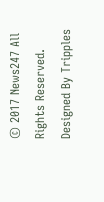© 2017 News247 All Rights Reserved. Designed By Tripples